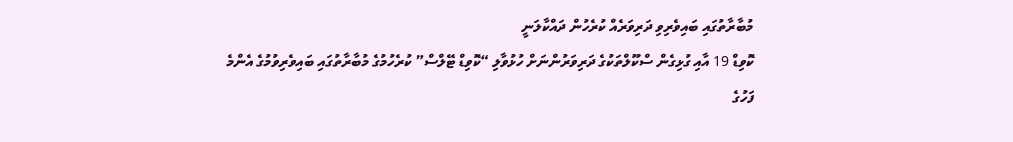މުބާރާތުގައި ބައިވެރިވި ދަރިވަރެއް ކުރެހުން ދައްކާލަނީ
ކޮވިޑް 19 އާއި ގުޅިގެން ސްކޫލްތަކުގެ ދަރިވަރުންނަށް ހުޅުވާލި “ކޮވިޑް ޓޭލްސް” ކުރެހުމުގެ މުބާރާތުގައި ބައިވެރިވުމުގެ އެންމެ ފަހުގެ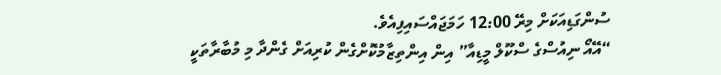ސުންގަޑިއަކަށް މިރޭ 12:00 ހަމަޖައްސައިފިއެވެ.
“އޭއޯ ނިއުސްގެ ސްކޫލް މީޑިއާ” އިން އިންތިޒާމުކޮށްގެން ކުރިއަށް ގެންދާ މި މުބާރާތަކީ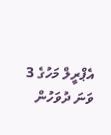އެޕްރީލް މަހުގެ 3 ވަނަ ދުވަހުން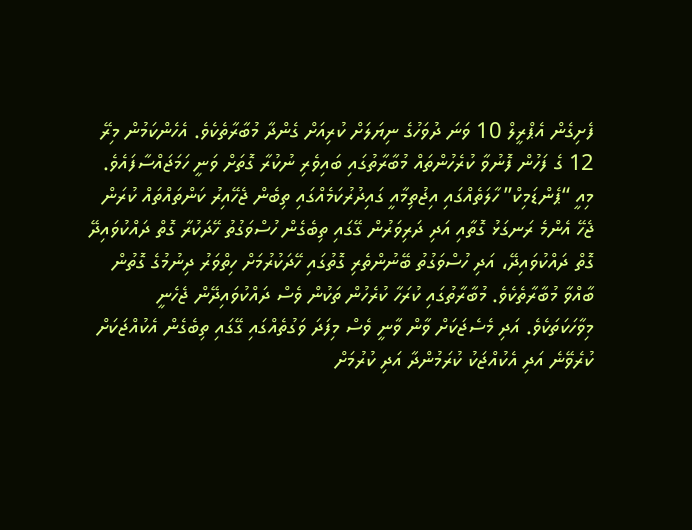ފެށިގެން އެޕްރީލް 10 ވަނަ ދުވަހުގެ ނިޔަލަށް ކުރިއަށް ގެންދާ މުބާރާތެކެވެ. އެހެންކަމުން މިރޭ 12 ގެ ފަހުން ފޮނުވާ ކުރެހުންތައް މުބާރާތުގައި ބައިވެރި ނުކުރާ ގޮތަށް ވަނީ ހަމަޖައްސާފައެވެ.
މިއީ “ޕެންޑަމިކް” ހާލަތެއްގައި އިޖުތިމާއީ ގައިދުރުކަމެއްގައި ތިބެން ޖެހޭއިރު ކަންތައްތައް ކުރަން ޖެހޭ އެންމެ ރަނގަޅު ގޮތާއި އަދި ދަރިވަރުން ގޭގައި ތިބެގެން ހުސްވަގުތު ހޭދަކުރާ ގޮތް ދައްކުވައިދޭ ގޮތް ދައްކުވައިދޭ، އަދި ހުސްވަގުތު ބޭނުންތެރި ގޮތުގައި ހޭދަކުރުމަށް ހިތްވަރު ދިނުމުގެ ގޮތުން ބާއްވާ މުބާރާތެކެވެ. މުބާރާތުގައި ކުރަހާ ކުރެހުން ތަކުން ވެސް ދައްކުވައިދޭން ޖެހެނީ މިވާހަކަތަކެވެ. އަދި މެސެޖަކަށް ވާން ވާނީ ވެސް މިފަދަ ވަގުތެއްގައި ގޭގައި ތިބެގެން އެކުއްޖަކަށް ކުރެވޭނެ އަދި އެކުއްޖަކު ކުރަމުންދާ އަދި ކުރުމަށް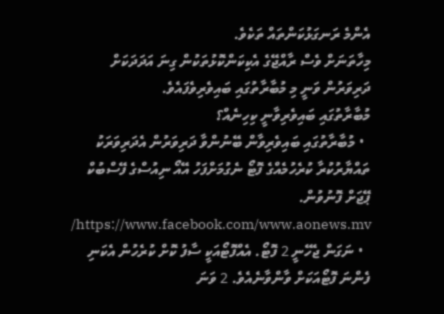އެންމެ ރަނގަޅުކަންތައް ތަކެވެ.
މިހާތަނަށް ވެސް ރާއްޖޭގެ އެކިކަންކޮޅުތަކުން ގިނަ އަދަދަކަށް ދަރިވަރުން ވަނީ މި މުބާރާތުގައި ބައިވެރިވެފައެވެ.
މުބާރާތުގައި ބައިވެރިވާނީ ކިހިނެއް؟
  • މުބާރާތުގައި ބައިވެރިވާން ބޭނުންވާ ދަރިވަރުން އެދަރިވަރަކު ތައްޔާރުކުރާ ކުރެހުމެއްގެ ފޮޓޯ ނެގުމަށްފަހު އޭއޯ ނިއުސްގެ ފޭސްބުކް ޕޭޖަށް ފޮނުވުން. https://www.facebook.com/www.aonews.mv/
  • ނަގަން ޖެހޭނީ 2 ފޮޓޯ. އެއްފޮޓޯއަކީ ސާފު ކޮށް ކުރެހުން އެކަނި ފެންނަ ފޮޓޯއަކަށް ވާންވާނެއެވެ. 2 ވަނަ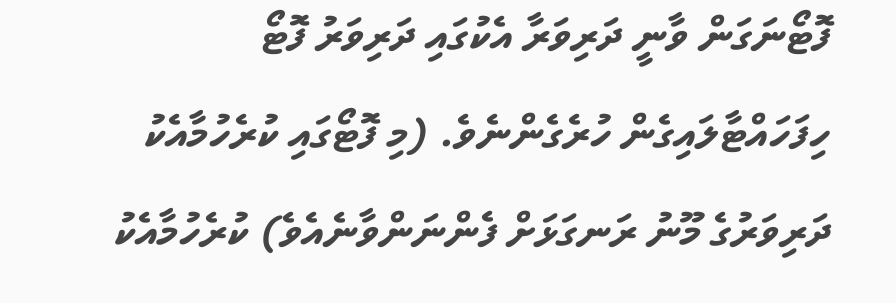ފޮޓޯނަގަން ވާނީ ދަރިވަރާ އެކުގައި ދަރިވަރު ފޮޓޯ ހިފަހައްޓާލައިގެން ހުރެގެންނެވެ. (މި ފޮޓޯގައި ކުރެހުމާއެކު ދަރިވަރުގެ މޫނު ރަނގަޅަށް ފެންނަންވާނެއެވެ) ކުރެހުމާއެކު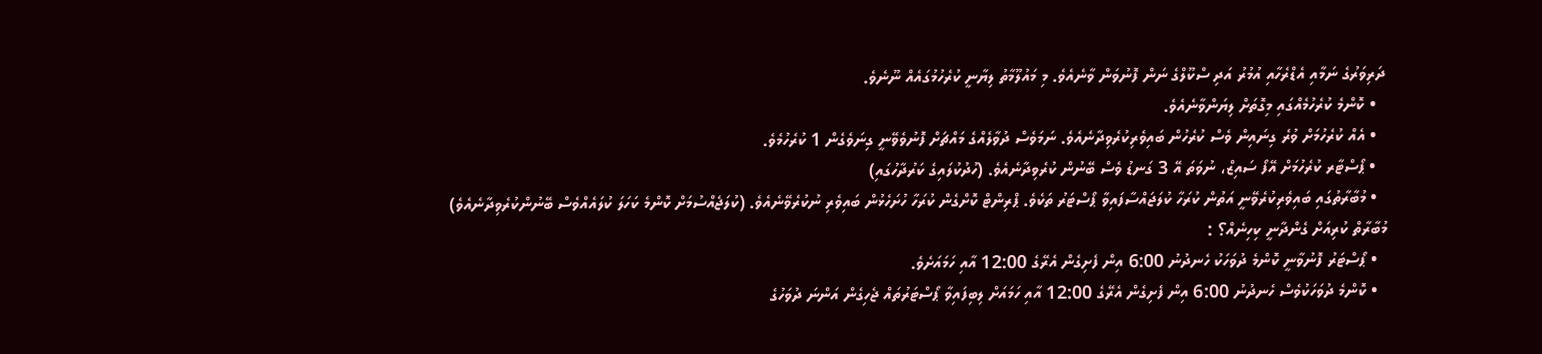ދަރިވަރުގެ ނަމާއި އެޑްރެހާއި އުމުރު އަދި ސްކޫލްގެ ނަން ފޮނުވަން ވާނެއެވެ. މި މައުލޫމާތު ލިޔާނީ ކުރެހުމުގައެއް ނޫނެވެ.
  • ކޮންމެ ކުރެހުމެއްގައި މިގޮތަށް ލިޔަންވާނެއެވެ.
  • އެއް ކުރެހުމަށް ވުރެ ގިނައިން ވެސް ކުރެހުން ބައިވެރިކުރެވިދާނެއެވެ. ނަމަވެސް ދުވާލެއްގެ މައްޗަށް ފޮނުވެވޭނީ ގިނަވެގެން 1 ކުރެހުމެވެ.
  • ޕޯސްޓާރ ކުރެހުމަށް އޭފޯ ސައިޒް، ނުވަތަ އޭ 3 ގަނޑު ވެސް ބޭނުން ކުރެވިދާނެއެވެ. (ހުދުކުލައިގެ ކަރުދާހުގައި)
  • މުބާރާތުގައި ބައިވެރިކުރެވޭނީ އަތުން ކުރަހާ ކުލަޖައްސާފައިވާ ޕޯސްޓަރު ތަކެވެ. ޕްރިންޓް ކޮށްގެން ކުރަހާ ހުށަހެޅުން ބައިވެރި ނުކުރެވޭނެއެވެ. (ކުލަޖެއްސުމަށް ކޮންމެ ކަހަލަ ކުލައެއްވެސް ބޭނުންކުރެވިދާނެއެވެ)
މުބާރާތް ކުރިއަށް ގެންދާނީ ކިހިނެއް؟ :
  • ޕޯސްޓަރު ފޮނުވާނީ ކޮންމެ ދުވަހަކު ހެނދުނު 6:00 އިން ފެށިގެން އެރޭގެ 12:00 އާއި ހަމައަށެވެ.
  • ކޮންމެ ދުވަހަކުވެސް ހެނދުނު 6:00 އިން ފެށިގެން އެރޭގެ 12:00 އާއި ހަމައަށް ލިބިފައިވާ ޕޯސްޓަރުތައް ޖެހިގެން އަންނަ ދުވަހުގެ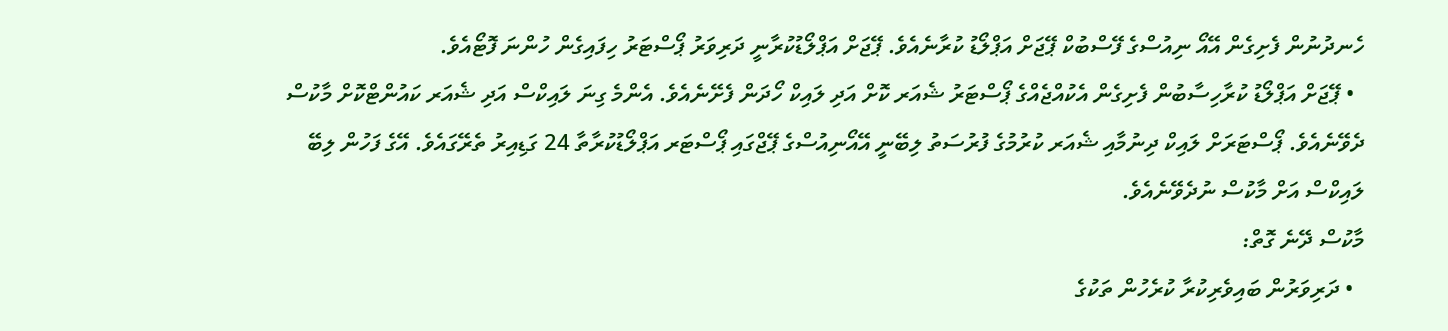ހެނދުނުން ފެށިގެން އޭއޯ ނިއުސްގެ ފޭސްބުކް ޕޭޖަށް އަޕްލޯޑު ކުރާނެއެވެ. ޕޭޖަށް އަޕްލޯޑުކުރާނީ ދަރިވަރު ޕޯސްޓަރު ހިފައިގެން ހުންނަ ފޮޓޯއެވެ.
  • ޕޭޖަށް އަޕްލޯޑު ކުރާހިސާބުން ފެށިގެން އެކުއްޖެއްގެ ޕޯސްޓަރު ޝެއަރ ކޮށް އަދި ލައިކް ހޯދަން ފެށޭނެއެވެ. އެންމެ ގިނަ ލައިކްސް އަދި ޝެއަރ ކައުންޓްކޮށް މާކުސް ދެވޭނެއެވެ. ޕޯސްޓަރަށް ލައިކް ދިނުމާއި ޝެއަރ ކުރުމުގެ ފުރުސަތު ލިބޭނީ އޭއޯނިއުސްގެ ޕޭޖްގައި ޕޯސްޓަރ އަޕްލޯޑުކުރާތާ 24 ގަޑިއިރު ތެރޭގައެވެ. އޭގެ ފަހުން ލިބޭ ލައިކްސް އަށް މާކުސް ނުދެވޭނެއެވެ.
މާކުސް ދޭނެ ގޮތް:
  • ދަރިވަރުން ބައިވެރިކުރާ ކުރެހުން ތަކުގެ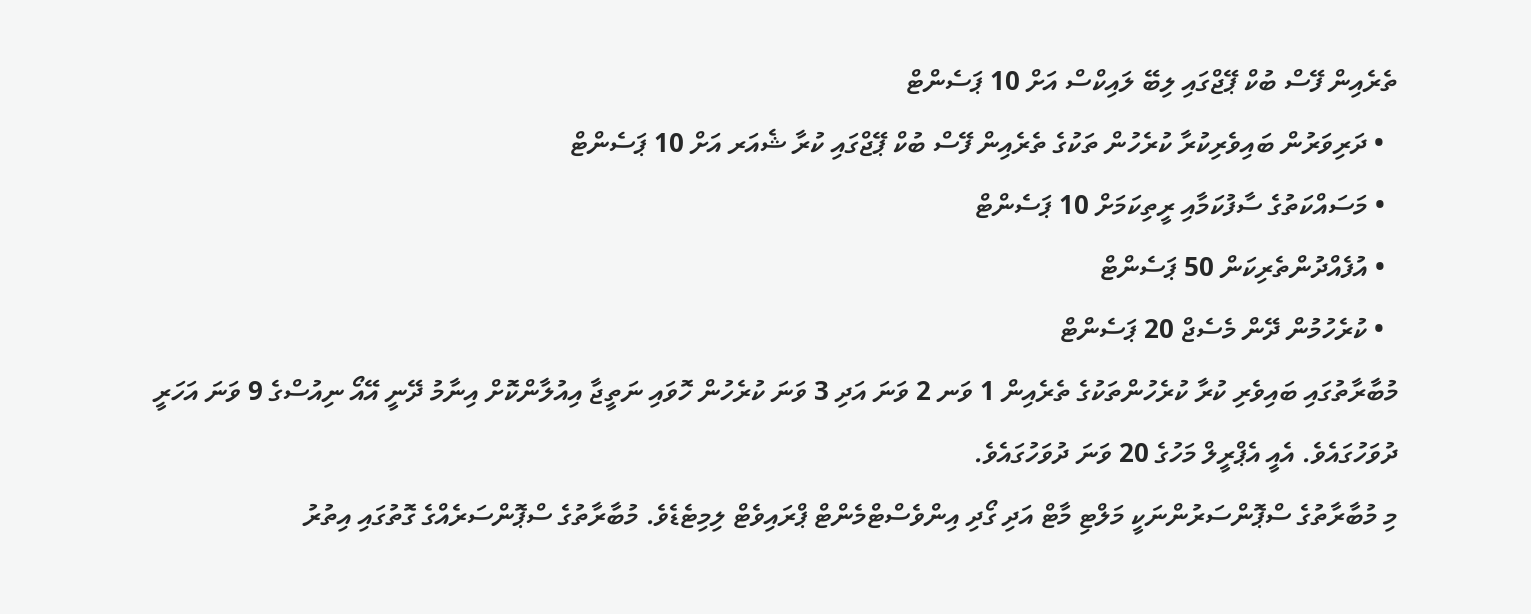ތެރެއިން ފޭސް ބުކް ޕޭޖްގައި ލިބޭ ލައިކްސް އަށް 10 ޕަސެންޓް
  • ދަރިވަރުން ބައިވެރިކުރާ ކުރެހުން ތަކުގެ ތެރެއިން ފޭސް ބުކް ޕޭޖްގައި ކުރާ ޝެއަރ އަށް 10 ޕަސެންޓް
  • މަސައްކަތުގެ ސާފުކަމާއި ރީތިކަމަށް 10 ޕަސެންޓް
  • އުފެއްދުންތެރިކަން 50 ޕަސެންޓް
  • ކުރެހުމުން ދޭން މެސެޖް 20 ޕަސެންޓް
މުބާރާތުގައި ބައިވެރި ކުރާ ކުރެހުންތަކުގެ ތެރެއިން 1 ވަނ 2 ވަނަ އަދި 3 ވަނަ ކުރެހުން ހޮވައި ނަތީޖާ އިއުލާންކޮށް އިނާމު ދޭނީ އޭއޯ ނިއުސްގެ 9 ވަނަ އަހަރީ ދުވަހުގައެވެ. އެއީ އެޕްރީލް މަހުގެ 20 ވަނަ ދުވަހުގައެވެ.
މި މުބާރާތުގެ ސްޕޮންސަރުންނަކީ މަލްޓި މާޓް އަދި ގޯދި އިންވެސްޓްމެންޓް ޕްރައިވެޓް ލިމިޓެޑެވެ. މުބާރާތުގެ ސްޕޮންސަރެއްގެ ގޮތުގައި އިތުރު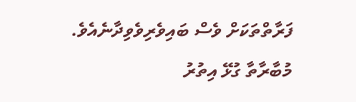ފަރާތްތަކަށް ވެސް ބައިވެރިވެވިދާނެއެވެ.
މުބާރާތާ ގުޅޭ އިތުރު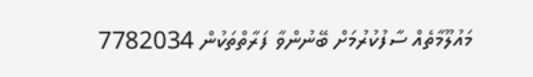މައުލޫމާތެއް ސާފުކުރުމަށް ބޭނުންވާ ފަރާތްތަކުން 7782034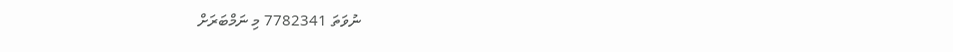ނުވަތަ 7782341 މި ނަމްބަރަށް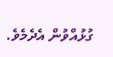ގުޅުއްވުން އެދެމެވެ.